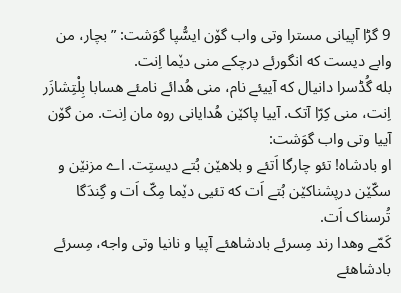9 گڑا آپیانی مسترا وتی واب گۆن ایسُّپا گوَشت: ”بچار، من وابے دیست که انگورئے درچکے منی دێما اِنت.
بله گُڈسرا دانیال که آییئے نام، منی هُدائے نامئے هسابا بِلْتِشازَر اِنت، منی کِرّا آتک. آییا پاکێن هُدایانی روه مان اِنت. من گۆن آییا وتی واب گوَشت:
او بادشاه! تئو چارگا اَتئے و بلاهێن بُتے دیستِت. اے مزنێن و سکّێن درپشناکێن بُتے اَت که تئیی دێما مِکّ اَت و گِندَگا تُرسناک اَت.
کَمّے وهدا رند مِسرئے بادشاهئے آپیا و نانیا وتی واجه، مِسرئے بادشاهئے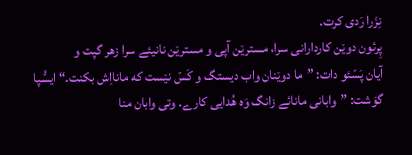نِزَرا رَدی کرت.
پِرئون دوێن کاردارانی سرا، مسترێن آپی و مسترێن نانیئے سرا زهر گپت و
آیان پَسّئو دات: ”ما دوێنان واب دیستگ و کَسّ نێست که مانااِش بکنت.“ ایسُّپا گوَشت: ”وابانی مانائے زانگ وَه هُدایی کارے. وتی وابان منا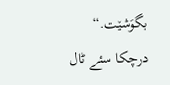بگوَشێت.“
درچکا سئے ٹال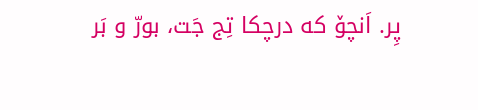پِر. اَنچۆ که درچکا تِج جَت، بورّ و بَر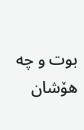بوت و چه هۆشان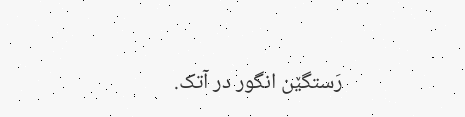رَستگێن انگور در آتک.